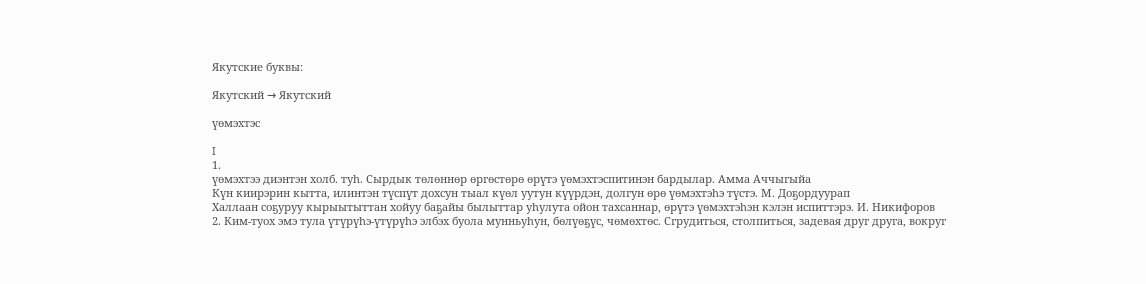Якутские буквы:

Якутский → Якутский

үөмэхтэс

I
1.
үөмэхтээ диэнтэн холб. туһ. Сырдык төлөннөр өргөстөрө өрүтэ үөмэхтэспитинэн бардылар. Амма Аччыгыйа
Күн киирэрин кытта, илинтэн түспүт дохсун тыал күөл уутун күүрдэн, долгун өрө үөмэхтэһэ түстэ. М. Доҕордуурап
Халлаан соҕуруу кырыытыттан хойуу баҕайы былыттар уһулута ойон тахсаннар, өрүтэ үөмэхтэһэн кэлэн испиттэрэ. И. Никифоров
2. Ким-туох эмэ тула үтүрүһэ-үтүрүһэ элбэх буола мунньуһун, бөлүөҕүс, чөмөхтөс. Сгрудиться, столпиться, задевая друг друга, вокруг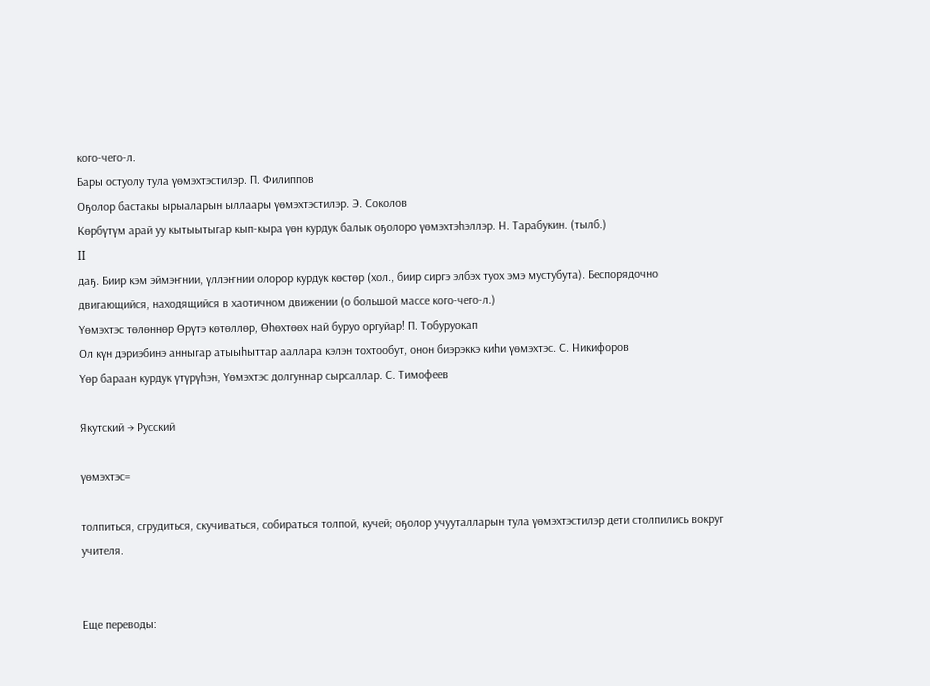кого-чего-л.
Бары остуолу тула үөмэхтэстилэр. П. Филиппов
Оҕолор бастакы ырыаларын ыллаары үөмэхтэстилэр. Э. Соколов
Көрбүтүм арай уу кытыытыгар кып-кыра үөн курдук балык оҕолоро үөмэхтэһэллэр. Н. Тарабукин. (тылб.)
II
даҕ. Биир кэм эймэҥнии, үллэҥнии олорор курдук көстөр (хол., биир сиргэ элбэх туох эмэ мустубута). Беспорядочно двигающийся, находящийся в хаотичном движении (о большой массе кого-чего-л.)
Үөмэхтэс төлөннөр Өрүтэ көтөллөр, Өһөхтөөх най буруо оргуйар! П. Тобуруокап
Ол күн дэриэбинэ анныгар атыыһыттар ааллара кэлэн тохтообут, онон биэрэккэ киһи үөмэхтэс. С. Никифоров
Үөр бараан курдук үтүрүһэн, Үөмэхтэс долгуннар сырсаллар. С. Тимофеев

Якутский → Русский

үөмэхтэс=

толпиться, сгрудиться, скучиваться, собираться толпой, кучей; оҕолор учууталларын тула үөмэхтэстилэр дети столпились вокруг учителя.


Еще переводы: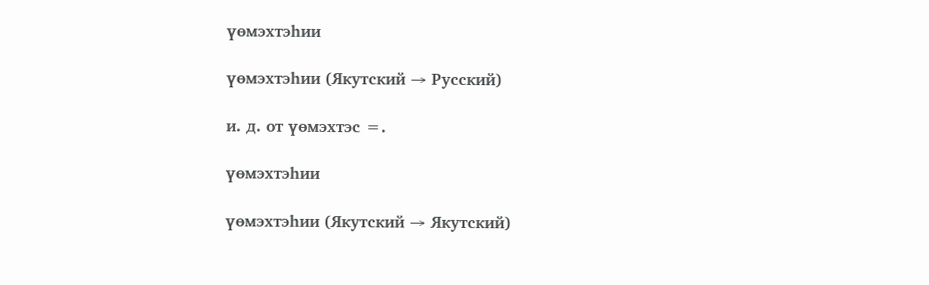үөмэхтэһии

үөмэхтэһии (Якутский → Русский)

и. д. от үөмэхтэс =.

үөмэхтэһии

үөмэхтэһии (Якутский → Якутский)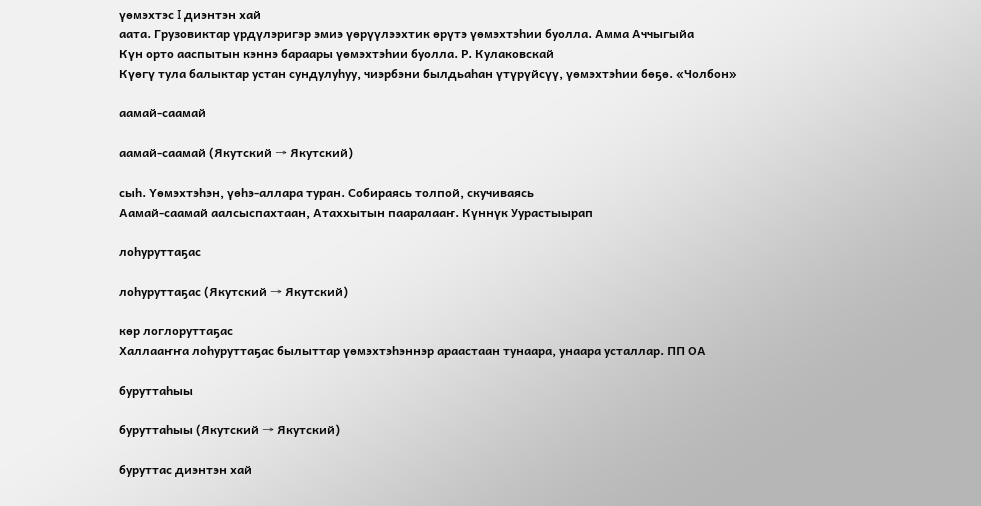үөмэхтэс I диэнтэн хай
аата. Грузовиктар үрдүлэригэр эмиэ үөрүүлээхтик өрүтэ үөмэхтэһии буолла. Амма Аччыгыйа
Күн орто ааспытын кэннэ бараары үөмэхтэһии буолла. Р. Кулаковскай
Күөгү тула балыктар устан сундулуһуу, чиэрбэни былдьаһан үтүрүйсүү, үөмэхтэһии бөҕө. «Чолбон»

аамай-саамай

аамай-саамай (Якутский → Якутский)

сыһ. Үөмэхтэһэн, үөһэ-аллара туран. Собираясь толпой, скучиваясь
Аамай-саамай аалсыспахтаан, Атаххытын пааралааҥ. Күннүк Уурастыырап

лоһуруттаҕас

лоһуруттаҕас (Якутский → Якутский)

көр логлоруттаҕас
Халлааҥҥа лоһуруттаҕас былыттар үөмэхтэһэннэр араастаан тунаара, унаара усталлар. ПП ОА

буруттаһыы

буруттаһыы (Якутский → Якутский)

буруттас диэнтэн хай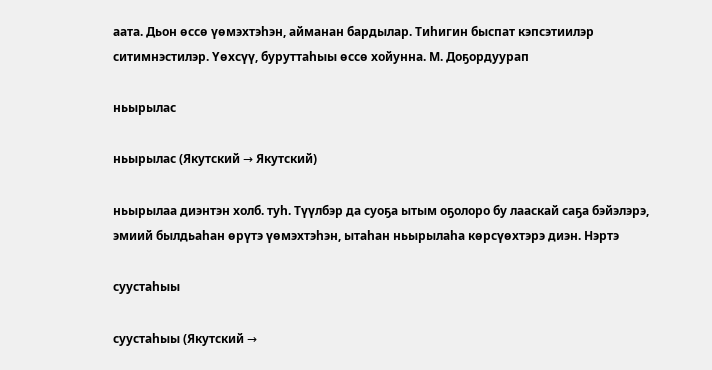аата. Дьон өссө үөмэхтэһэн, айманан бардылар. Тиһигин быспат кэпсэтиилэр ситимнэстилэр. Үөхсүү, буруттаһыы өссө хойунна. М. Доҕордуурап

ньырылас

ньырылас (Якутский → Якутский)

ньырылаа диэнтэн холб. туһ. Түүлбэр да суоҕа ытым оҕолоро бу лааскай саҕа бэйэлэрэ, эмиий былдьаһан өрүтэ үөмэхтэһэн, ытаһан ньырылаһа көрсүөхтэрэ диэн. Нэртэ

суустаһыы

суустаһыы (Якутский →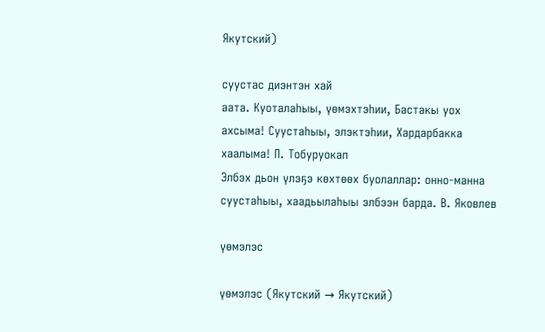Якутский)

суустас диэнтэн хай
аата. Куоталаһыы, үөмэхтэһии, Бастакы уох ахсыма! Суустаһыы, элэктэһии, Хардарбакка хаалыма! П. Тобуруокап
Элбэх дьон үлэҕэ көхтөөх буолаллар: онно-манна суустаһыы, хаадьылаһыы элбээн барда. В. Яковлев

үөмэлэс

үөмэлэс (Якутский → Якутский)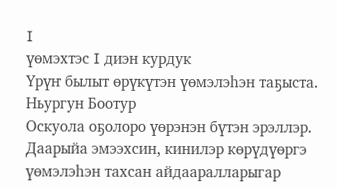I
үөмэхтэс I диэн курдук
Үрүҥ былыт өрүкүтэн үөмэлэһэн таҕыста. Ньургун Боотур
Оскуола оҕолоро үөрэнэн бүтэн эрэллэр. Даарыйа эмээхсин, кинилэр көрүдүөргэ үөмэлэһэн тахсан айдааралларыгар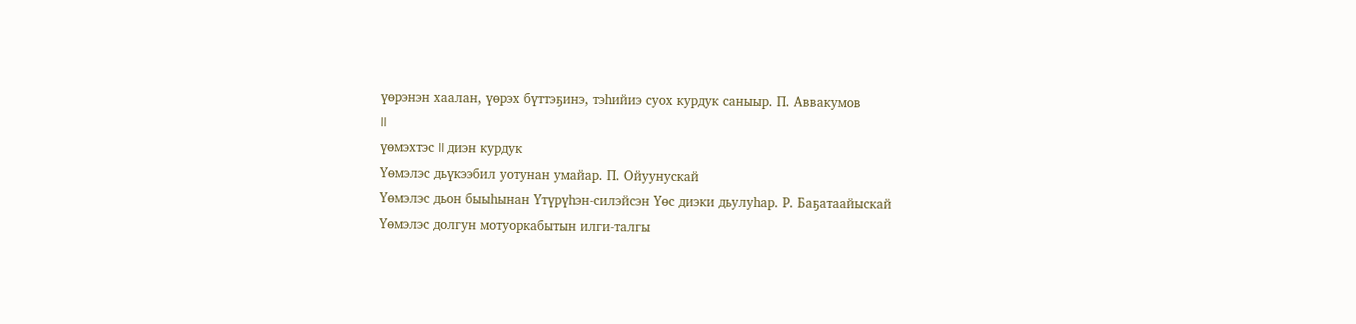үөрэнэн хаалан, үөрэх бүттэҕинэ, тэһийиэ суох курдук саныыр. П. Аввакумов
II
үөмэхтэс II диэн курдук
Үөмэлэс дьүкээбил уотунан умайар. П. Ойуунускай
Үөмэлэс дьон быыһынан Үтүрүһэн-силэйсэн Үөс диэки дьулуһар. Р. Баҕатаайыскай
Үөмэлэс долгун мотуоркабытын илги-талгы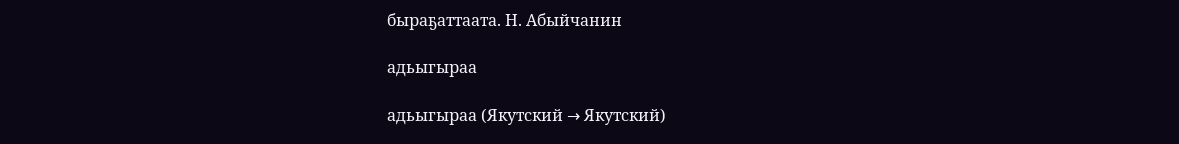быраҕаттаата. Н. Абыйчанин

адьыгыраа

адьыгыраа (Якутский → Якутский)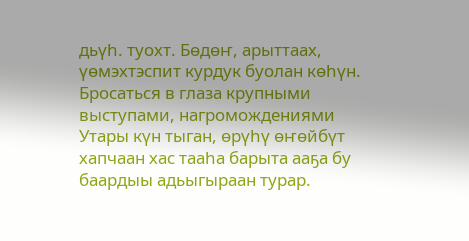дьүһ. туохт. Бөдөҥ, арыттаах, үөмэхтэспит курдук буолан көһүн. Бросаться в глаза крупными выступами, нагромождениями
Утары күн тыган, өрүһү өҥөйбүт хапчаан хас тааһа барыта ааҕа бу баардыы адьыгыраан турар.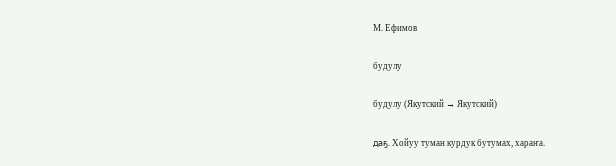М. Ефимов

будулу

будулу (Якутский → Якутский)

даҕ. Хойуу туман курдук бутумах, хараҥа.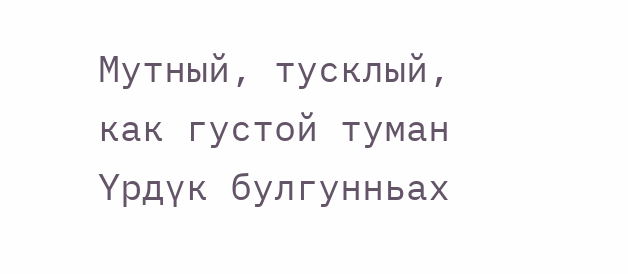Мутный, тусклый, как густой туман
Үрдүк булгунньах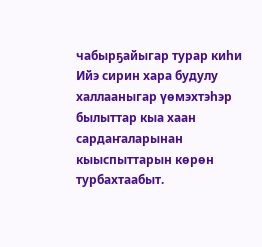чабырҕайыгар турар киһи Ийэ сирин хара будулу халлааныгар үөмэхтэһэр былыттар кыа хаан сардаҥаларынан кыыспыттарын көрөн турбахтаабыт.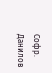Софр. Данилов